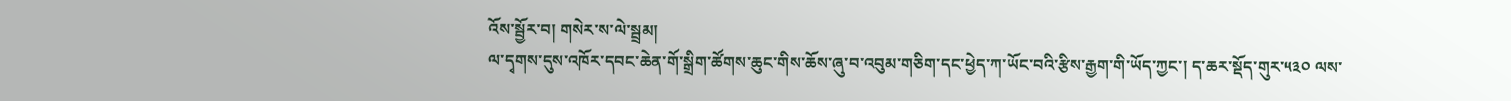འོས་སྦྱོར་བ། གསེར་ས་ལེ་སྦྲམ།
ལ་དྭགས་དུས་འཁོར་དབང་ཆེན་གོ་སྒྲིག་ཚོགས་ཆུང་གིས་ཆོས་ཞུ་བ་འབུམ་གཅིག་དང་ཕྱེད་ཀ་ཡོང་བའི་རྩིས་རྒྱག་གི་ཡོད་ཀྱང་། ད་ཆར་སྡོད་གུར་༥༣༠ ལས་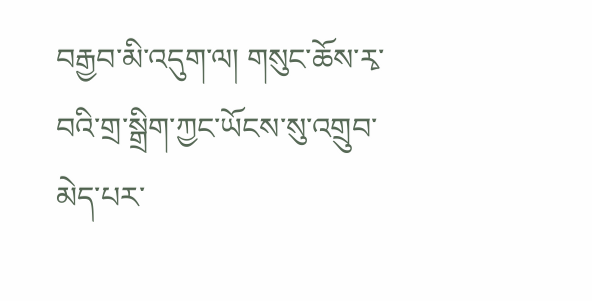བརྒྱབ་མི་འདུག་ལ། གསུང་ཆོས་རྭ་བའི་གྲ་སྒྲིག་ཀྱང་ཡོངས་སུ་འགྲུབ་མེད་པར་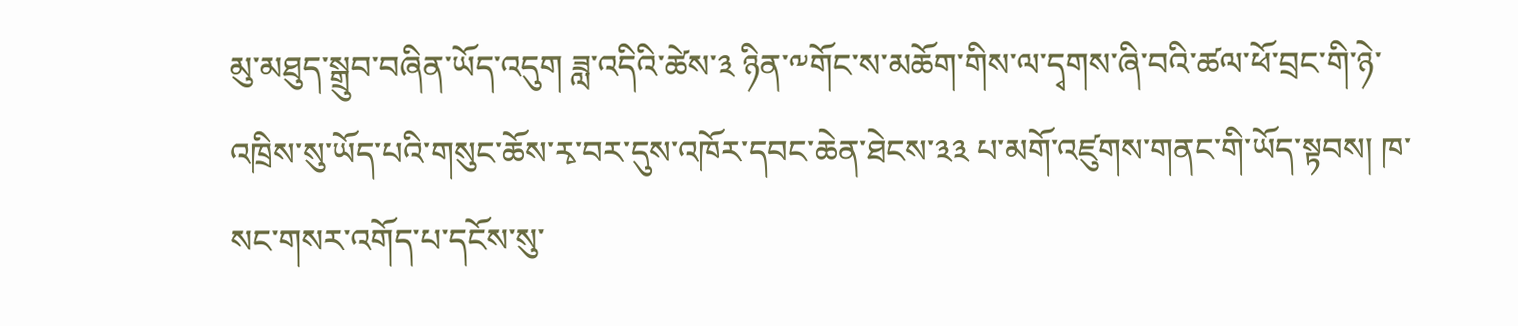མུ་མཐུད་སྒྲུབ་བཞིན་ཡོད་འདུག ཟླ་འདིའི་ཚེས་༣ ཉིན་༸གོང་ས་མཆོག་གིས་ལ་དྭགས་ཞི་བའི་ཚལ་ཕོ་བྲང་གི་ཉེ་འཁྲིས་སུ་ཡོད་པའི་གསུང་ཆོས་རྭ་བར་དུས་འཁོར་དབང་ཆེན་ཐེངས་༣༣ པ་མགོ་འཛུགས་གནང་གི་ཡོད་སྟབས། ཁ་སང་གསར་འགོད་པ་དངོས་སུ་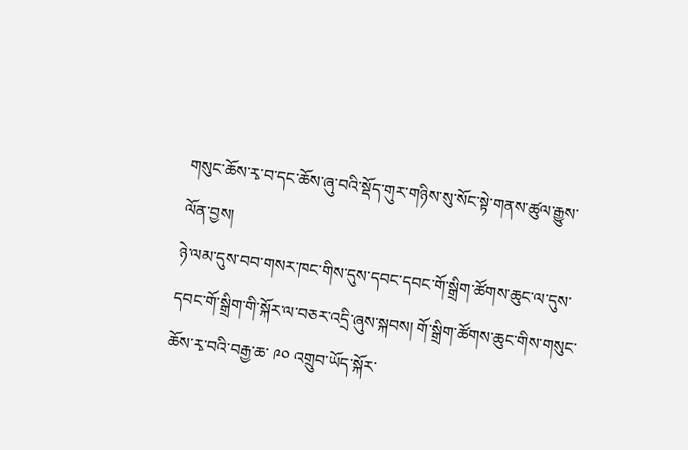གསུང་ཆོས་རྭ་བ་དང་ཆོས་ཞུ་བའི་སྡོད་གུར་གཉིས་སུ་སོང་སྟེ་གནས་ཚུལ་རྒྱུས་ལོན་བྱས།
ཉེ་ལམ་དུས་བབ་གསར་ཁང་གིས་དུས་དབང་དབང་གོ་སྒྲིག་ཚོགས་ཆུང་ལ་དུས་དབང་གོ་སྒྲིག་གི་སྐོར་ལ་བཅར་འདྲི་ཞུས་སྐབས། གོ་སྒྲིག་ཚོགས་ཆུང་གིས་གསུང་ཆོས་རྭ་བའི་བརྒྱ་ཆ་ ༩༠ འགྲུབ་ཡོད་སྐོར་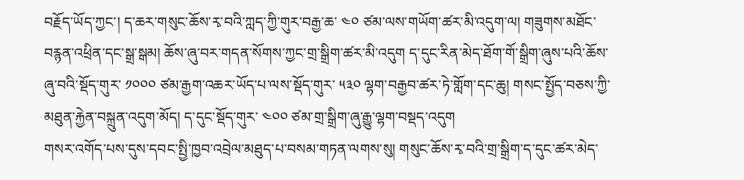བརྗོད་ཡོད་ཀྱང་། ད་ཆར་གསུང་ཆོས་རྭ་བའི་ཀླད་ཀྱི་གུར་བརྒྱ་ཆ་ ༤༠ ཙམ་ལས་གཡོག་ཚར་མི་འདུག་ལ། གཟུགས་མཐོང་བརྙན་འཕྲིན་དང་སྒྲ་སྒམ། ཆོས་ཞུ་བར་གདན་སོགས་ཀྱང་གྲ་སྒྲིག་ཚར་མི་འདུག ད་དུང་རིན་མེད་ཐོག་གོ་སྒྲིག་ཞུས་པའི་ཆོས་ཞུ་བའི་སྡོད་གུར་ ༡༠༠༠ ཙམ་རྒྱག་འཆར་ཡོད་པ་ལས་སྡོད་གུར་ ༥༣༠ ལྷག་བརྒྱབ་ཚར་ཏེ་གློག་དང་ཆུ། གསང་སྤྱོད་བཅས་ཀྱི་མཐུན་རྐྱེན་བསྐྲུན་འདུག་མོད། ད་དུང་སྡོད་གུར་ ༤༠༠ ཙམ་གྲ་སྒྲིག་ཞུ་རྒྱུ་ལྷག་བསྡད་འདུག
གསར་འགོད་པས་དུས་དབང་སྤྱི་ཁྱབ་འབྲེལ་མཐུད་པ་བསམ་གཏན་ལགས་སུ། གསུང་ཆོས་རྭ་བའི་གྲ་སྒྲིག་ད་དུང་ཚར་མེད་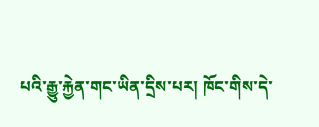པའི་རྒྱུ་རྐྱེན་གང་ཡིན་དྲིས་པར། ཁོང་གིས་དེ་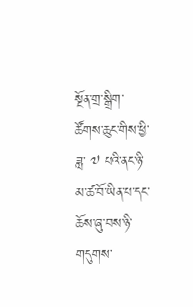སྔོན་གྲ་སྒྲིག་ཚོགས་ཆུང་གིས་ཕྱི་ཟླ་ ༧ པའི་ནང་ཉི་མ་ཚ་བོ་ཡིན་པ་དང་ཆོས་ཞུ་བས་ཉི་གདུགས་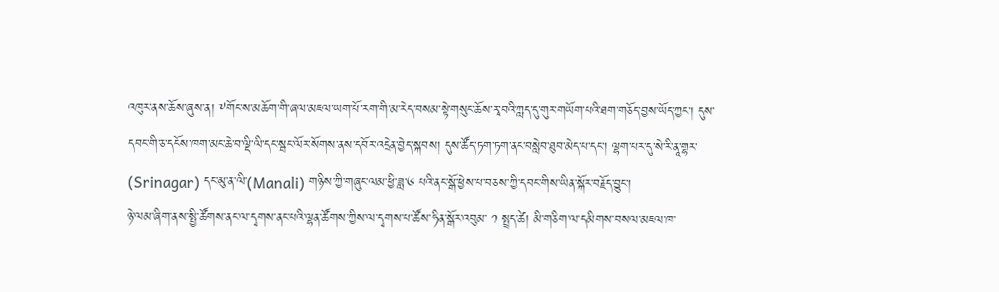འཁུར་ནས་ཆོས་ཞུས་ན། ༸གོང་ས་མཆོག་གི་ཞལ་མཇལ་ཡག་པོ་རག་གི་མ་རེད་བསམ་སྟེ་གསུང་ཆོས་རྭ་བའི་ཀླད་དུ་གུར་གཡོག་པའི་ཐག་གཅོད་བྱས་ཡོད་ཀྱང་། དུས་དབང་གི་ཅ་དངོས་ཁག་མང་ཆེ་བ་ལྡི་ལི་དང་སྦང་ལོར་སོགས་ནས་དབོར་འདྲེན་བྱེད་སྐབས། དུས་ཚོད་ཏག་ཏག་ནང་བསླེབ་ཐུབ་མེད་པ་དང་། ལྷག་པར་དུ་སེ་རི་ནཱ་གྷར་ (Srinagar) དང་མུ་ན་ལི་(Manali) གཉིས་ཀྱི་གཞུང་ལམ་ཕྱི་ཟླ་༦ པའི་ནང་སྒོ་ཕྱེས་པ་བཅས་ཀྱི་དབང་གིས་ཡིན་སྐོར་བརྗོད་བྱུང་།
ཉེ་ལམ་ཞིག་ནས་སྤྱི་ཚོགས་ནང་ལ་དྭགས་ནང་པའི་ལྷན་ཚོགས་ཀྱིས་ལ་དྭགས་པ་ཚོས་ཧིན་སྒོར་འབུམ་ ༡ སྤྲད་ཚེ། མི་གཅིག་ལ་དམིགས་བསལ་མཇལ་ཁ་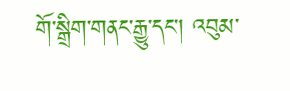གོ་སྒྲིག་གནང་རྒྱུ་དང་། འབུམ་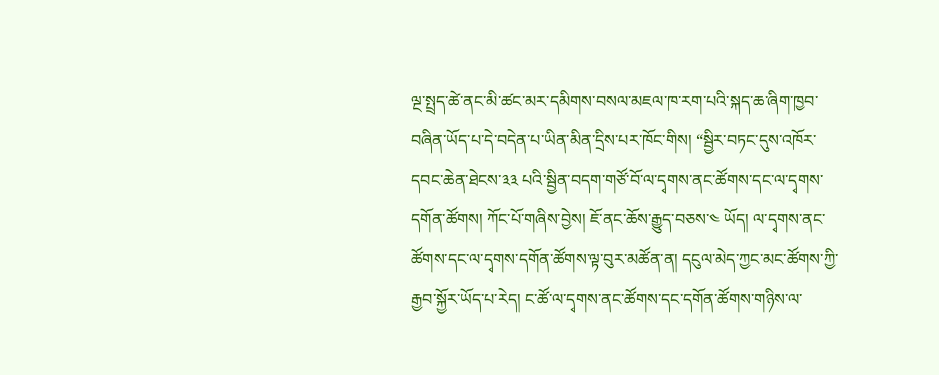ལྔ་སྤྲད་ཚེ་ནང་མི་ཚང་མར་དམིགས་བསལ་མཇལ་ཁ་རག་པའི་སྐད་ཆ་ཞིག་ཁྱབ་བཞིན་ཡོད་པ་དེ་བདེན་པ་ཡིན་མིན་དྲིས་པར་ཁོང་གིས། “སྦྱིར་བཏང་དུས་འཁོར་དབང་ཆེན་ཐེངས་༣༣ པའི་སྦྱིན་བདག་གཙོ་བོ་ལ་དྭགས་ནང་ཚོགས་དང་ལ་དྭགས་དགོན་ཚོགས། ཀོང་པོ་གཞིས་བྱེས། ཇོ་ནང་ཆོས་རྒྱུད་བཅས་༤ ཡོད། ལ་དྭགས་ནང་ཚོགས་དང་ལ་དྭགས་དགོན་ཚོགས་ལྟ་བུར་མཚོན་ན། དངུལ་མེད་ཀྱང་མང་ཚོགས་ཀྱི་རྒྱབ་སྐྱོར་ཡོད་པ་རེད། ང་ཚོ་ལ་དྭགས་ནང་ཚོགས་དང་དགོན་ཚོགས་གཉིས་ལ་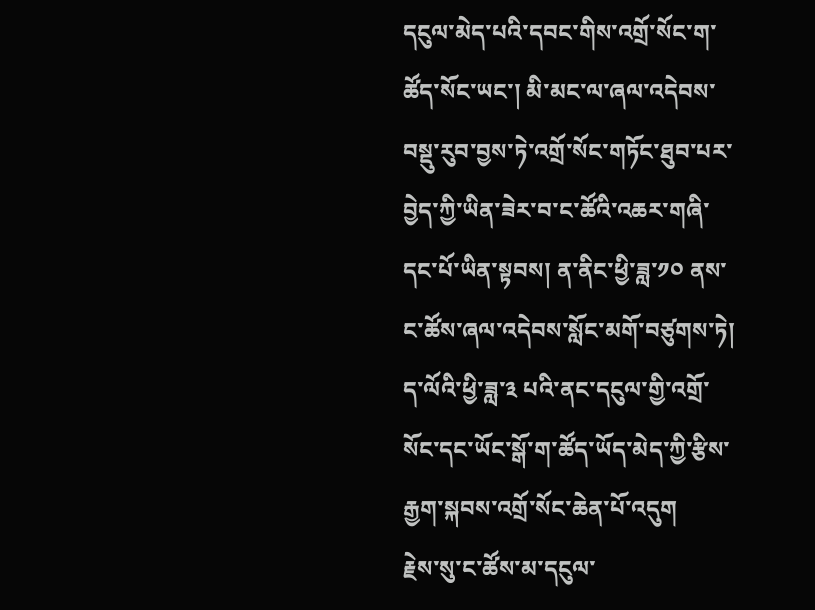དངུལ་མེད་པའི་དབང་གིས་འགྲོ་སོང་ག་ཚོད་སོང་ཡང་། མི་མང་ལ་ཞལ་འདེབས་བསྡུ་རུབ་བྱས་ཏེ་འགྲོ་སོང་གཏོང་ཐུབ་པར་བྱེད་ཀྱི་ཡིན་ཟེར་བ་ང་ཚོའི་འཆར་གཞི་དང་པོ་ཡིན་སྟབས། ན་ནིང་ཕྱི་ཟླ་༡༠ ནས་ང་ཚོས་ཞལ་འདེབས་སློང་མགོ་བཙུགས་ཏེ། ད་ལོའི་ཕྱི་ཟླ་༣ པའི་ནང་དངུལ་གྱི་འགྲོ་སོང་དང་ཡོང་སྒོ་ག་ཚོད་ཡོད་མེད་ཀྱི་རྩིས་རྒྱག་སྐབས་འགྲོ་སོང་ཆེན་པོ་འདུག
རྗེས་སུ་ང་ཚོས་མ་དངུལ་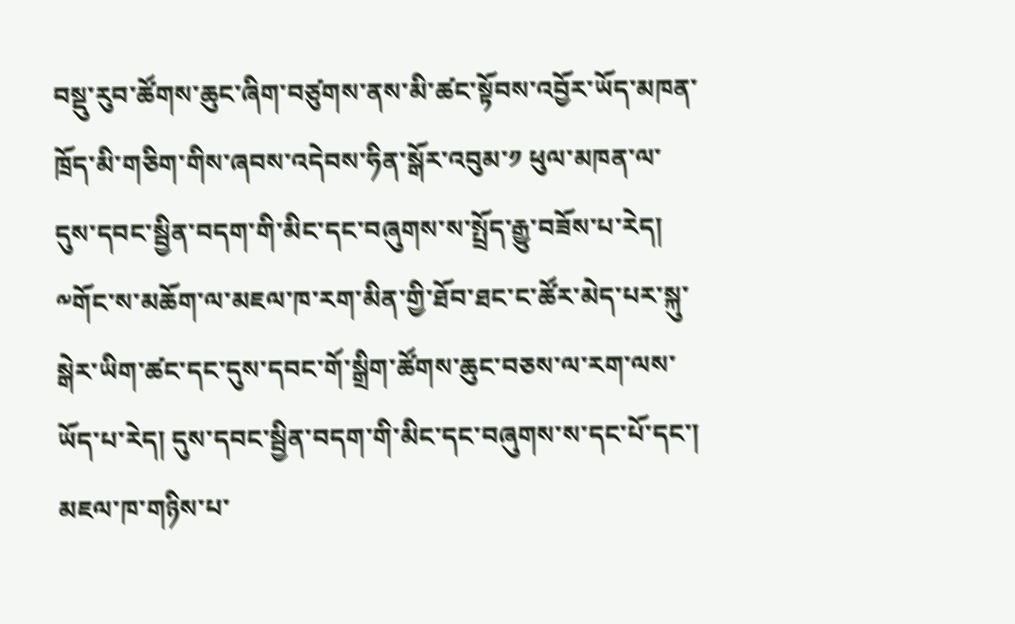བསྡུ་རུབ་ཚོགས་ཆུང་ཞིག་བཙུགས་ནས་མི་ཚང་སྟོབས་འབྱོར་ཡོད་མཁན་ཁྲོད་མི་གཅིག་གིས་ཞབས་འདེབས་ཧིན་སྒོར་འབུམ་༡ ཕུལ་མཁན་ལ་དུས་དབང་སྦྱིན་བདག་གི་མིང་དང་བཞུགས་ས་སྤྲོད་རྒྱུ་བཟོས་པ་རེད། ༸གོང་ས་མཆོག་ལ་མཇལ་ཁ་རག་མིན་གྱི་ཐོབ་ཐང་ང་ཚོར་མེད་པར་སྐུ་སྒེར་ཡིག་ཚང་དང་དུས་དབང་གོ་སྒྲིག་ཚོགས་ཆུང་བཅས་ལ་རག་ལས་ཡོད་པ་རེད། དུས་དབང་སྦྱིན་བདག་གི་མིང་དང་བཞུགས་ས་དང་པོ་དང་། མཇལ་ཁ་གཉིས་པ་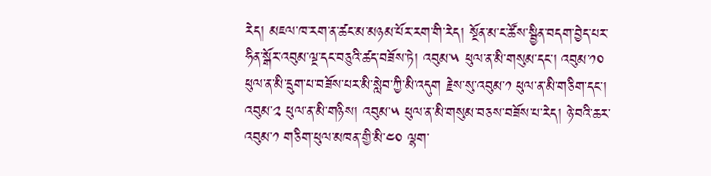རེད། མཇལ་ཁ་རག་ན་ཚང་མ་མཉམ་པོར་རག་གི་རེད། སྔོན་མ་ང་ཚོས་སྦྱིན་བདག་བྱེད་པར་ཧིན་སྒོར་འབུམ་ལྔ་དང་བཅུའི་ཚད་བཟོས་ཏེ། འབུམ་༥ ཕུལ་ན་མི་གསུམ་དང་། འབུམ་༡༠ ཕུལ་ན་མི་དྲུག་པ་བཟོས་པར་མི་སླེབ་ཀྱི་མི་འདུག རྗེས་སུ་འབུམ་༡ ཕུལ་ན་མི་གཅིག་དང་། འབུམ་༢ ཕུལ་ན་མི་གཉིས། འབུམ་༥ ཕུལ་ན་མི་གསུམ་བཅས་བཟོས་པ་རེད། ཉེ་བའི་ཆར་འབུམ་༡ གཅིག་ཕུལ་མཁན་གྱི་མི་༤༠ ལྷག་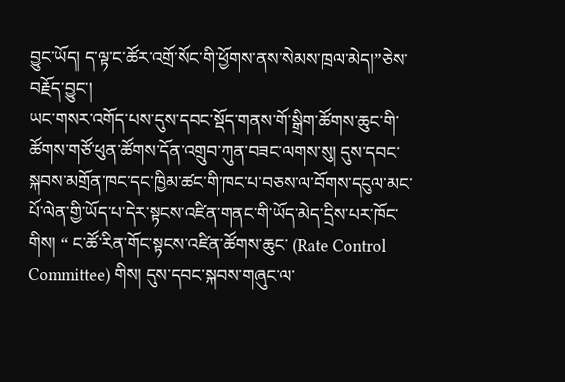བྱུང་ཡོད། ད་ལྟ་ང་ཚོར་འགྲོ་སོང་གི་ཕྱོགས་ནས་སེམས་ཁྲལ་མེད།”ཅེས་བརྗོད་བྱུང་།
ཡང་གསར་འགོད་པས་དུས་དབང་སྡོད་གནས་གོ་སྒྲིག་ཚོགས་ཆུང་གི་ཚོགས་གཙོ་ཕུན་ཚོགས་དོན་འགྲུབ་ཀུན་བཟང་ལགས་སུ། དུས་དབང་སྐབས་མགྲོན་ཁང་དང་ཁྱིམ་ཚང་གི་ཁང་པ་བཅས་ལ་བོགས་དངུལ་མང་པོ་ལེན་གྱི་ཡོད་པ་དེར་སྟངས་འཛིན་གནང་གི་ཡོད་མེད་དྲིས་པར་ཁོང་གིས། “ ང་ཚོ་རིན་གོང་སྟངས་འཛིན་ཚོགས་ཆུང་ (Rate Control Committee) གིས། དུས་དབང་སྐབས་གཞུང་ལ་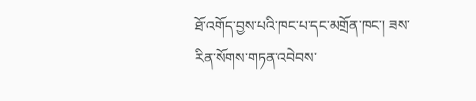ཐོ་འགོད་བྱས་པའི་ཁང་པ་དང་མགྲོན་ཁང་། ཟས་རིན་སོགས་གཏན་འབེབས་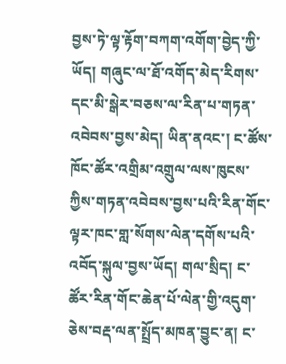བྱས་ཏེ་ལྟ་རྟོག་བཀག་འགོག་བྱེད་ཀྱི་ཡོད། གཞུང་ལ་ཐོ་འགོད་མེད་རིགས་དང་མི་སྒེར་བཅས་ལ་རིན་པ་གཏན་འབེབས་བྱས་མེད། ཡིན་ནའང་། ང་ཚོས་ཁོང་ཚོར་འགྲིམ་འགྲུལ་ལས་ཁུངས་ཀྱིས་གཏན་འབེབས་བྱས་པའི་རིན་གོང་ལྟར་ཁང་གླ་སོགས་ལེན་དགོས་པའི་འབོད་སྐུལ་བྱས་ཡོད། གལ་སྲིད། ང་ཚོར་རིན་གོང་ཆེན་པོ་ལེན་གྱི་འདུག་ཅེས་བརྡ་ལན་སྤྲོད་མཁན་བྱུང་ན། ང་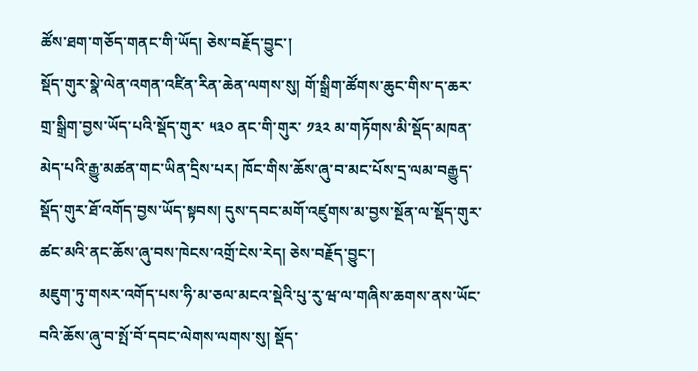ཚོས་ཐག་གཅོད་གནང་གི་ཡོད། ཅེས་བརྗོད་བྱུང་།
སྡོད་གུར་སྣེ་ལེན་འགན་འཛིན་རིན་ཆེན་ལགས་སུ། གོ་སྒྲིག་ཚོགས་ཆུང་གིས་ད་ཆར་གྲ་སྒྲིག་བྱས་ཡོད་པའི་སྡོད་གུར་ ༥༣༠ ནང་གི་གུར་ ༡༣༢ མ་གཏོགས་མི་སྡོད་མཁན་མེད་པའི་རྒྱུ་མཚན་གང་ཡིན་དྲིས་པར། ཁོང་གིས་ཆོས་ཞུ་བ་མང་པོས་དྲ་ལམ་བརྒྱུད་སྡོད་གུར་ཐོ་འགོད་བྱས་ཡོད་སྟབས། དུས་དབང་མགོ་འཛུགས་མ་བྱས་སྔོན་ལ་སྡོད་གུར་ཚང་མའི་ནང་ཆོས་ཞུ་བས་ཁེངས་འགྲོ་ངེས་རེད། ཅེས་བརྗོད་བྱུང་།
མཇུག་ཏུ་གསར་འགོད་པས་ཧི་མ་ཅལ་མངའ་སྡེའི་པུ་རུ་ཝ་ལ་གཞིས་ཆགས་ནས་ཡོང་བའི་ཆོས་ཞུ་བ་སྤོ་བོ་དབང་ལེགས་ལགས་སུ། སྡོད་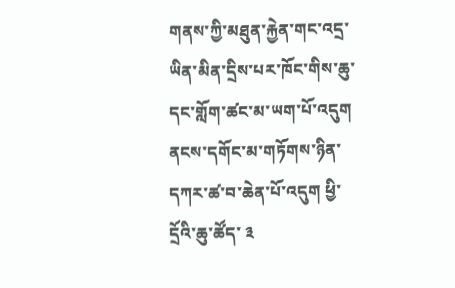གནས་ཀྱི་མཐུན་རྐྱེན་གང་འདྲ་ཡིན་མིན་དྲིས་པར་ཁོང་གིས་ཆུ་དང་གློག་ཚང་མ་ཡག་པོ་འདུག ནངས་དགོང་མ་གཏོགས་ཉིན་དཀར་ཚ་བ་ཆེན་པོ་འདུག ཕྱི་དྲོའི་ཆུ་ཚོད་ ༣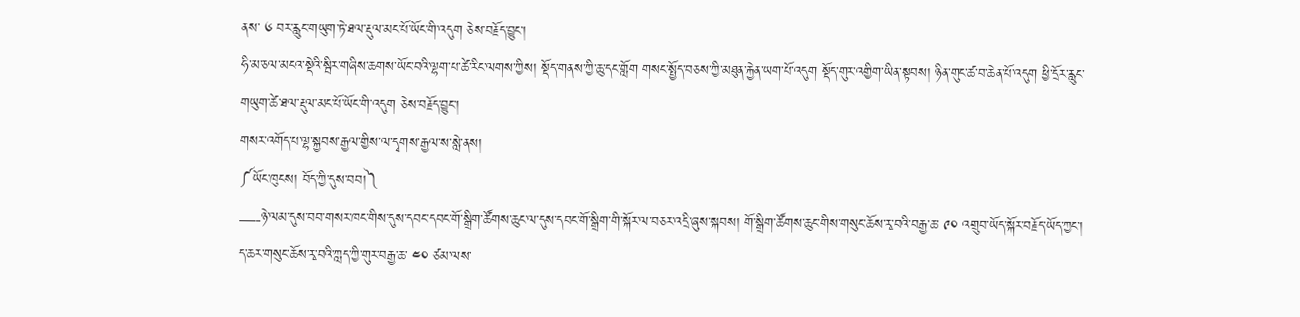ནས་ ༦ བར་རླུང་གཡུག་ཏེ་ཐལ་རྡུལ་མང་པོ་ཡོང་གི་འདུག ཅེས་བརྗོད་བྱུང་།
ཧི་མ་ཅལ་མངའ་སྡེའི་སྦིར་གཞིས་ཆགས་ཡོང་བའི་ལྷག་པ་ཚེ་རིང་ལགས་ཀྱིས། སྡོད་གནས་ཀྱི་ཆུ་དང་གློག གསང་སྤྱོད་བཅས་ཀྱི་མཐུན་རྐྱེན་ཡག་པོ་འདུག སྡོད་གུར་འགྱིག་ཡིན་སྟབས། ཉིན་གུང་ཚ་བ་ཆེན་པོ་འདུག ཕྱི་དྲོར་རླུང་གཡུག་ཚེ་ཐལ་རྡུལ་མང་པོ་ཡོང་གི་འདུག ཅེས་བརྗོད་བྱུང་།
གསར་འགོད་པ་ལྷ་སྐྱབས་རྒྱལ་གྱིས་ལ་དྭགས་རྒྱལ་ས་སླེ་ནས།
༼ཡོང་ཁུངས། བོད་ཀྱི་དུས་བབ།༽
—-ཉེ་ལམ་དུས་བབ་གསར་ཁང་གིས་དུས་དབང་དབང་གོ་སྒྲིག་ཚོགས་ཆུང་ལ་དུས་དབང་གོ་སྒྲིག་གི་སྐོར་ལ་བཅར་འདྲི་ཞུས་སྐབས། གོ་སྒྲིག་ཚོགས་ཆུང་གིས་གསུང་ཆོས་རྭ་བའི་བརྒྱ་ཆ་ ༩༠ འགྲུབ་ཡོད་སྐོར་བརྗོད་ཡོད་ཀྱང་། ད་ཆར་གསུང་ཆོས་རྭ་བའི་ཀླད་ཀྱི་གུར་བརྒྱ་ཆ་ ༤༠ ཙམ་ལས་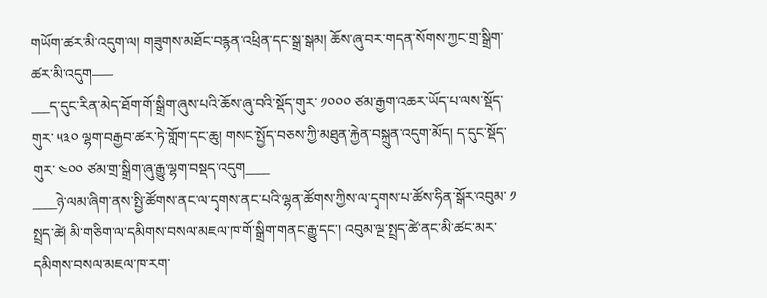གཡོག་ཚར་མི་འདུག་ལ། གཟུགས་མཐོང་བརྙན་འཕྲིན་དང་སྒྲ་སྒམ། ཆོས་ཞུ་བར་གདན་སོགས་ཀྱང་གྲ་སྒྲིག་ཚར་མི་འདུག—–
___ད་དུང་རིན་མེད་ཐོག་གོ་སྒྲིག་ཞུས་པའི་ཆོས་ཞུ་བའི་སྡོད་གུར་ ༡༠༠༠ ཙམ་རྒྱག་འཆར་ཡོད་པ་ལས་སྡོད་གུར་ ༥༣༠ ལྷག་བརྒྱབ་ཚར་ཏེ་གློག་དང་ཆུ། གསང་སྤྱོད་བཅས་ཀྱི་མཐུན་རྐྱེན་བསྐྲུན་འདུག་མོད། ད་དུང་སྡོད་གུར་ ༤༠༠ ཙམ་གྲ་སྒྲིག་ཞུ་རྒྱུ་ལྷག་བསྡད་འདུག____
____ཉེ་ལམ་ཞིག་ནས་སྤྱི་ཚོགས་ནང་ལ་དྭགས་ནང་པའི་ལྷན་ཚོགས་ཀྱིས་ལ་དྭགས་པ་ཚོས་ཧིན་སྒོར་འབུམ་ ༡ སྤྲད་ཚེ། མི་གཅིག་ལ་དམིགས་བསལ་མཇལ་ཁ་གོ་སྒྲིག་གནང་རྒྱུ་དང་། འབུམ་ལྔ་སྤྲད་ཚེ་ནང་མི་ཚང་མར་དམིགས་བསལ་མཇལ་ཁ་རག་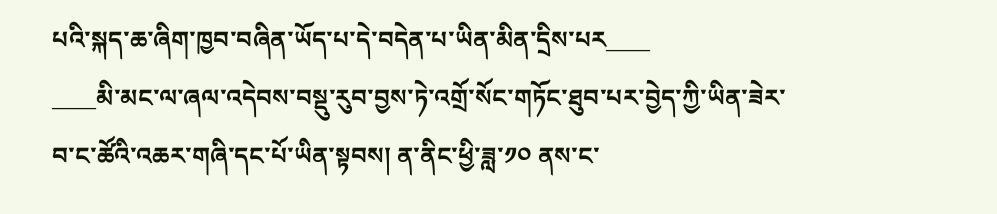པའི་སྐད་ཆ་ཞིག་ཁྱབ་བཞིན་ཡོད་པ་དེ་བདེན་པ་ཡིན་མིན་དྲིས་པར____
____མི་མང་ལ་ཞལ་འདེབས་བསྡུ་རུབ་བྱས་ཏེ་འགྲོ་སོང་གཏོང་ཐུབ་པར་བྱེད་ཀྱི་ཡིན་ཟེར་བ་ང་ཚོའི་འཆར་གཞི་དང་པོ་ཡིན་སྟབས། ན་ནིང་ཕྱི་ཟླ་༡༠ ནས་ང་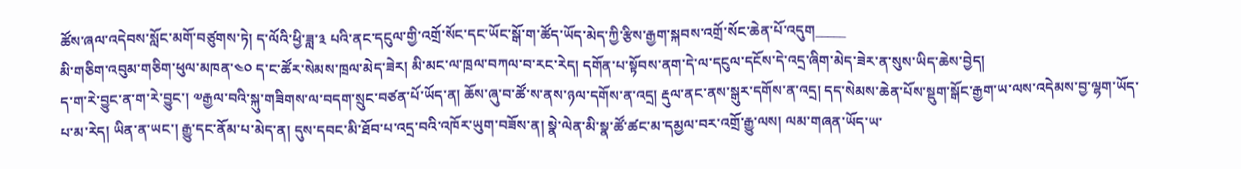ཚོས་ཞལ་འདེབས་སློང་མགོ་བཙུགས་ཏེ། ད་ལོའི་ཕྱི་ཟླ་༣ པའི་ནང་དངུལ་གྱི་འགྲོ་སོང་དང་ཡོང་སྒོ་ག་ཚོད་ཡོད་མེད་ཀྱི་རྩིས་རྒྱག་སྐབས་འགྲོ་སོང་ཆེན་པོ་འདུག_____
མི་གཅིག་འབུམ་གཅིག་ཕུལ་མཁན་༤༠ ད་ང་ཚོར་སེམས་ཁྲལ་མེད་ཟེར། མི་མང་ལ་ཁྲལ་བཀལ་བ་རང་རེད། དགོན་པ་སྟོབས་ནག་དེ་ལ་དངུལ་དངོས་དེ་འདྲ་ཞིག་མེད་ཟེར་ན་སུས་ཡིད་ཆེས་བྱེད།
ད་ག་རེ་བྱུང་ན་ག་རེ་བྱུང་། ༧རྒྱལ་བའི་སྐུ་གཟིགས་ལ་བདག་སྲུང་བཙན་པོ་ཡོད་ན། ཆོས་ཞུ་བ་ཚོ་ས་ནས་ཉལ་དགོས་ན་འདྲ། རྡུལ་ནང་ནས་སྒུར་དགོས་ན་འདྲ། དད་སེམས་ཆེན་པོས་སྡུག་སྒོང་རྒྱག་ཡ་ལས་འདེམས་བྱ་ལྷག་ཡོད་པ་མ་རེད། ཡིན་ན་ཡང་། རྒྱུ་དང་ནོམ་པ་མེད་ན། དུས་དབང་མི་ཐོབ་པ་འདྲ་བའི་འཁོར་ཡུག་བཟོས་ན། སྣེ་ལེན་མི་སྣ་ཚོ་ཚང་མ་དམྱལ་བར་འགྲོ་རྒྱུ་ལས། ལམ་གཞན་ཡོད་ཡ་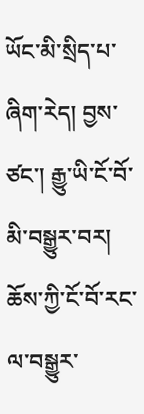ཡོང་མི་སྲིད་པ་ཞིག་རེད། བྱས་ཙང་། རྒྱུ་ཡི་ངོ་བོ་མི་བསྒྱུར་བར། ཆོས་ཀྱི་ངོ་བོ་རང་ལ་བསྒྱུར་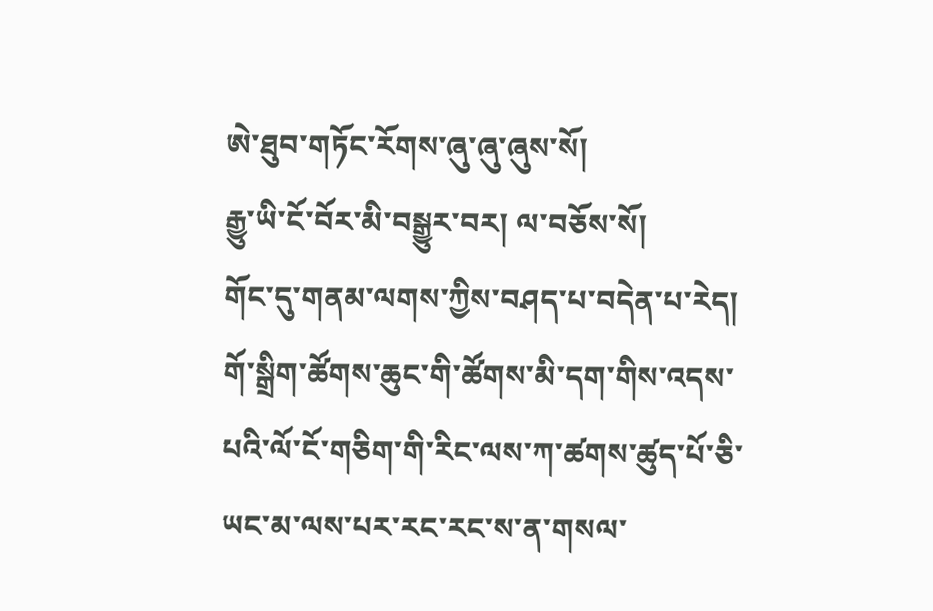ཨེ་ཐུབ་གཏོང་རོགས་ཞུ་ཞུ་ཞུས་སོ།
རྒྱུ་ཡི་ངོ་བོར་མི་བསྒྱུར་བར། ལ་བཅོས་སོ།
གོང་དུ་གནམ་ལགས་ཀྱིས་བཤད་པ་བདེན་པ་རེད། གོ་སྒྲིག་ཚོགས་ཆུང་གི་ཚོགས་མི་དག་གིས་འདས་པའི་ལོ་ངོ་གཅིག་གི་རིང་ལས་ཀ་ཚགས་ཚུད་པོ་ཅི་ཡང་མ་ལས་པར་རང་རང་ས་ན་གསལ་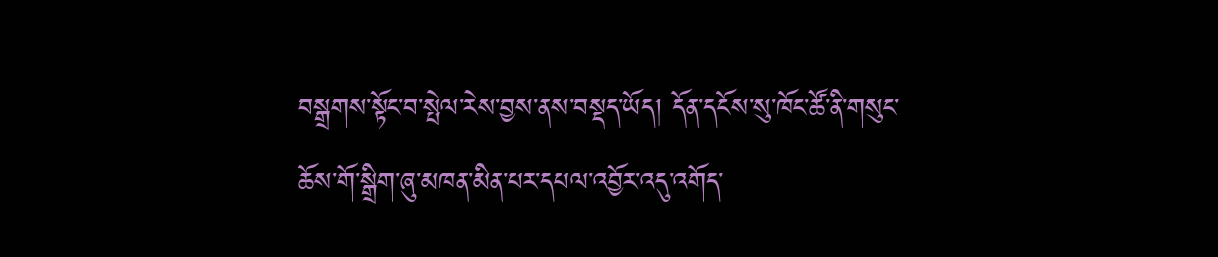བསྒྲགས་སྟོང་བ་སྤེལ་རེས་བྱས་ནས་བསྡད་ཡོད། དོན་དངོས་སུ་ཁོང་ཚོ་ནི་གསུང་ཆོས་གོ་སྒྲིག་ཞུ་མཁན་མིན་པར་དཔལ་འབྱོར་འདུ་འགོད་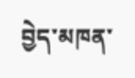བྱེད་མཁན་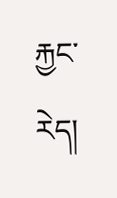རྐྱང་རེད།